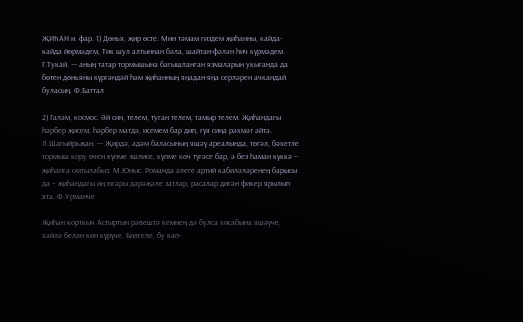ҖИҺАН и. фар. 1) Дөнья, җир өсте. Мин тәмам гиздем җиһанны, кайда-кайда йөрмәдем, Тик шул алтыннан бәла, шайтан-фәлән һич күрмәдем. Г.Тукай. --- аның татар тормышына багышланган язмаларын укыганда да бөтен дөньяны күргәндәй һәм җиһанның яңадан-яңа серләрен ачкандай буласың. Ф.Баттал

2) Галәм, космос. Әй син, телем, туган телем, тамыр телем. Җиһандагы һәрбер җисем, һәрбер матдә, исемем бар дип, гүя сиңа рәхмәт әйтә. Л.Шагыйрьҗан. --- Җирдә, адәм баласының яшәү ареалында, төгәл, бәхетле тормыш кору өчен күпме эшлисе, күпме көч түгәсе бар, ә без һаман күккә – җиһанга омтылабыз. М.Юныс. Романда әлеге артий кабиләләренең барысы да – җиһандагы иң югары дәрәҗәле затлар, расалар дигән фикер ярылып ята. Ф.Урманче

Җиһан корткыч Астыртын рәвештә кемнең дә булса хисабына яшәүче, хәйлә белән көн күрүче. Билгеле, бу кап-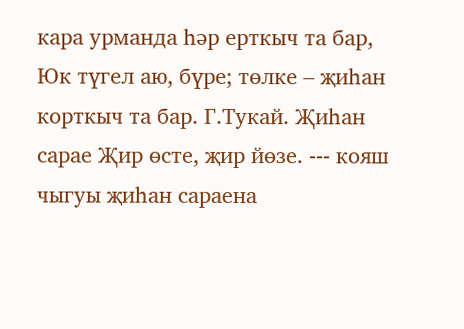кара урманда һәр ерткыч та бар, Юк түгел аю, бүре; төлке – җиһан корткыч та бар. Г.Тукай. Җиһан сарае Җир өсте, җир йөзе. --- кояш чыгуы җиһан сараена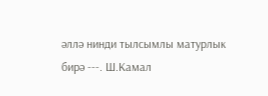әллә нинди тылсымлы матурлык бирә ---. Ш.Камал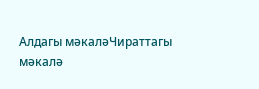Алдагы мәкаләЧираттагы мәкалә